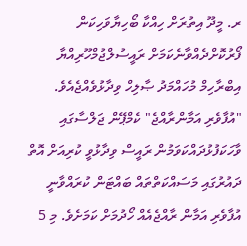ރ. މީދޫ އިތުރަށް ހިއްކާ ބޯހިޔާވަހިކަން ފޯރުކޮށްދެއްވާނެކަމަށް ރައީސުލްޖުމްހޫރިއްޔާ އިބްރާހިމް މުހައްމަދު ޞާލިހް ވިދާޅުވެއްޖެއެވެ.
"އުފާވެރި އަމާންރާއްޖެ" ކެމްޕޭން ޖަލްސާގައި ވާހަކަފުޅުދައްކަވަމުން ރައީސް ވިދާޅުވީ ކުރިއަށް އޮތް ދައުރުގައި މަސައްކަތްތައް ބައްޓަން ކުރައްވާނީ އުފާވެރި އަމާން ރާއްޖެއެއް ހޯދުމަށް ކަމަށެވެ. މި 5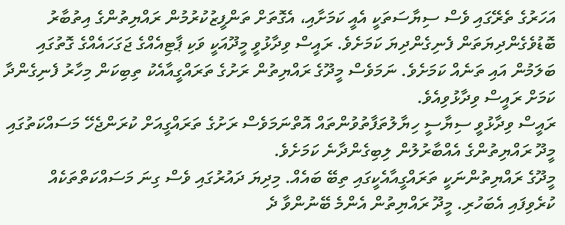އަހަރުގެ ތެރޭގައި ވެސް ސިޔާސަތަކީ އެއީ ކަމަށާއި، އެގޮތަށް ތަންފީޒުކުރުމުން ރައްޔިތުންގެ އިތުބާރު ބޮޑުވެގެންދިޔަތަން ފެނިގެންދިޔަ ކަމަށެވެ. ރައީސް ވިދާޅުވީ މީދޫއަކީ ވަކި ޕާޓިއެއްގެ ޖަގަހައެއްގެ ގޮތުގައި ބަލަމުން އައި ތަނެއް ކަމަށެވެ. ނަމަވެސް މީދޫގެ ރައްޔިތުން ރަށުގެ ތަރައްގީއާއެކު ތިބިކަން މިހާރު ފެނިގެންދާ ކަމަށް ރައީސް ވިދާޅުވިއެވެ.
ރައީސް ވިދާޅުވީ ސިޔާސީ ހިޔާލުތަފާތުވުންތައް އޮތްނަމަވެސް ރަށުގެ ތަރައްގީއަށް ކުރަންޖެހޭ މަސައްކަތުގައި މީދޫ ރައްޔިތުންގެ އެއްބާރުލުން ލިބިގެންދާނެ ކަމަށެވެ.
މީދޫގެ ރައްޔިތުންނަކީ ތަރައްގީއާއެކީގައި ތިބޭ ބައެއް. މިދިޔަ ދައުރުގައި ވެސް ގިނަ މަސައްކަތްތަކެއް ކުރެވިފައި އެބަހުރި. މީދޫ ރައްޔިތުން އެންމެ ބޭނުންވާ ދެ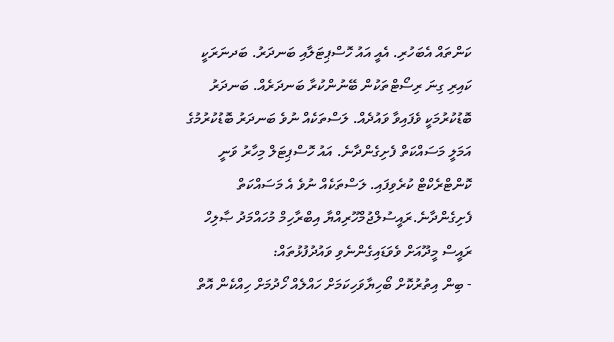ކަންތައް އެބަހުރި. އެއީ އައު ހޮސްޕިޓަލާއި ބަނދަރު. ބަދނަރަކީ ކައިރި ގިނަ ރިސޯޓްތަކުން ބޭނުންކުރާ ބަނދަރެއް. ބަނދަރު ބޮޑުކުރުމަކީ ވެފައިވާ ވައުދެއް. ލަސްތަކެއް ނުވެ ބަނދަރު ބޮޑުކުރުމުގެ އަމަލީ މަސައްކަތް ފެށިގެންދާނެ. އައު ހޮސްޕިޓަލް މިހާރު ވަނީ ކޮންޓްރެކްޓް ކުރެވިފައި. ލަސްތަކެއް ނުވެ އެ މަސައްކަތް ފެށިގެންދާނެ.ރައީސުލްޖުމްހޫރިއްޔާ އިބްރާހިމް މުހައްމަދު ޞާލިހް
ރައީސް މީދޫއަށް ވެވަޑައިގެންނެވި ވައުދުފުޅުތައް:
- ބިން އިތުރުކޮށް ބޯހިޔާވަހިކަމަށް ހައްލެއް ހޯދުމަށް ހިއްކެން އޮތް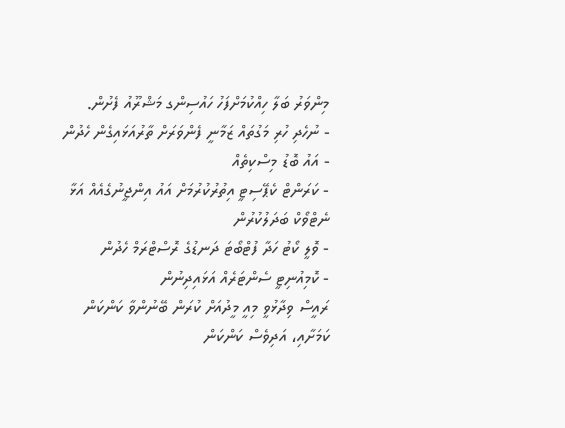މިންވަރު ބަލާ ހިއްކުމަށްފަހު ހައުސިންގ މަޝްރޫއު ފެށުން.
- ނުހެދި ހުރި މަގުތައް ޒަމާނީ ފެންވަރަށް ތާރުއަޅައިގެން ހެދުން
- އައު ބޮޑު މިސްކިތެއް
- ކަރަންޓް ކެޕޭސިޓީ އިތުރުކުރުމަށް އައު އިންޖީނުގެއެއް އަޅާ ނެޓްވޯކް ބަދަލުކުރުން
- ވޮލީ ކޯޓު ހަދާ ފުޓްބޯޓަ ދަނޑުގެ ރޮސްޓްރަމް ހެދުން
- ކޮމިއުނިޓީ ސެންޓަރެއް އަޅައިދިނުން
ރައީސް ވިދާޅުވީ މިއީ މީދުއަށް ކުރަން ބޭނުންވާ ކަންކަން ކަމަށާއި، އަދިވެސް ކަންކަން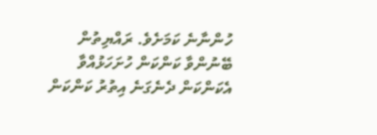ހުންނާނެ ކަމަށެވެ. ރައްޔިތުން ބޭނުންވާ ކަންކަން ހުށަހަޅުއްވާ އެކަންކަން ދެނެގަނެ އިތުރު ކަންކަން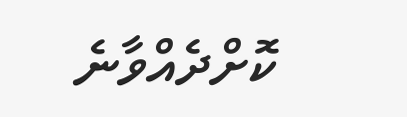ކޮށްދެއްވާނެ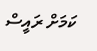ކަމަށް ރައީސް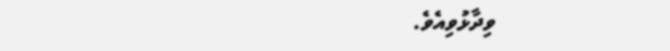ވިދާޅުވިއެވެ.